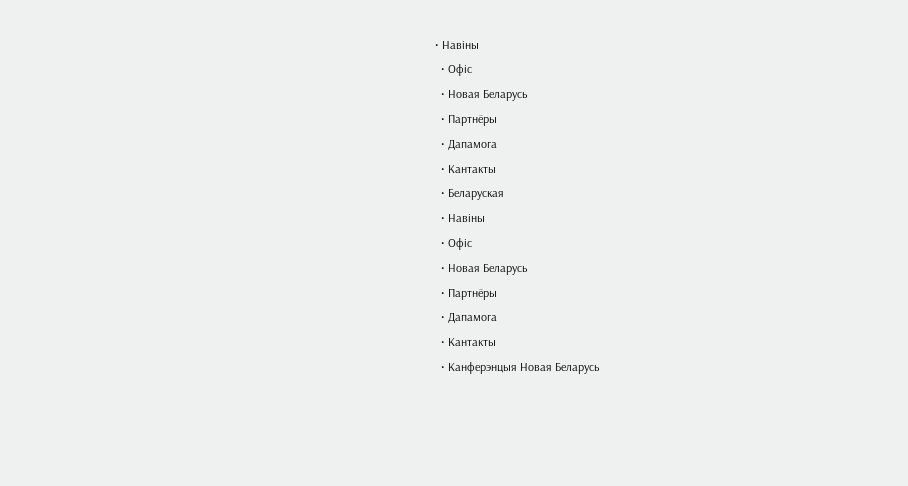• Навіны
  • Офіс
  • Новая Беларусь
  • Партнёры
  • Дапамога
  • Кантакты
  • Беларуская
  • Навіны
  • Офіс
  • Новая Беларусь
  • Партнёры
  • Дапамога
  • Кантакты
  • Канферэнцыя Новая Беларусь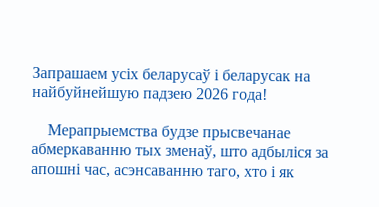Запрашаем усіх беларусаў і беларусак на найбуйнейшую падзею 2026 года!

    Мерапрыемства будзе прысвечанае абмеркаванню тых зменаў, што адбыліся за апошні час, асэнсаванню таго, хто і як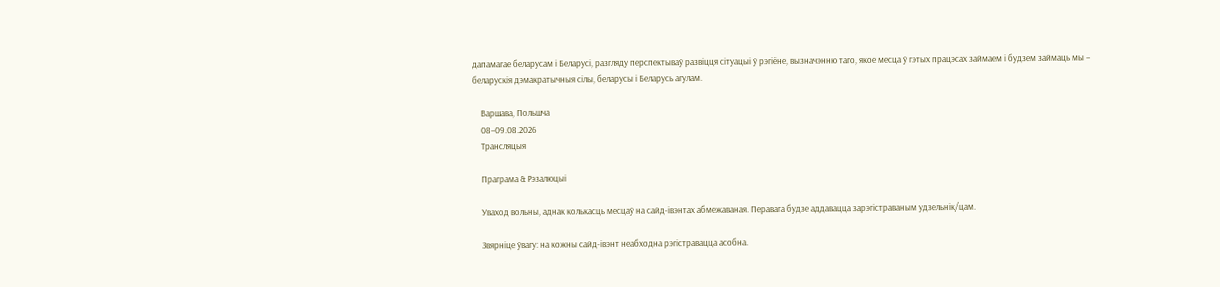дапамагае беларусам і Беларусі, разгляду перспектываў развіцця сітуацыі ў рэгіёне, вызначэнню таго, якое месца ў гэтых працэсах займаем і будзем займаць мы – беларускія дэмакратычныя сілы, беларусы і Беларусь агулам.

    Варшава, Польшча
    08–09.08.2026
    Трансляцыя

    Праграма & Рэзалюцыі

    Уваход вольны, аднак колькасць месцаў на сайд-івэнтах абмежаваная. Перавага будзе аддавацца зарэгістраваным удзельнік/цам.

    Звярніце ўвагу: на кожны сайд-івэнт неабходна рэгістравацца асобна.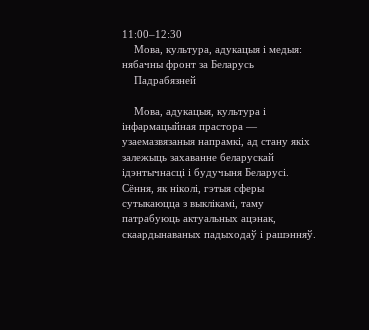11:00–12:30
    Мова, культура, адукацыя і медыя: нябачны фронт за Беларусь
    Падрабязней

    Мова, адукацыя, культура і інфармацыйная прастора — узаемазвязаныя напрамкі, ад стану якіх залежыць захаванне беларускай ідэнтычнасці і будучыня Беларусі. Сёння, як ніколі, гэтыя сферы сутыкаюцца з выклікамі, таму патрабуюць актуальных ацэнак, скаардынаваных падыходаў і рашэнняў.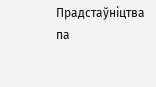Прадстаўніцтва па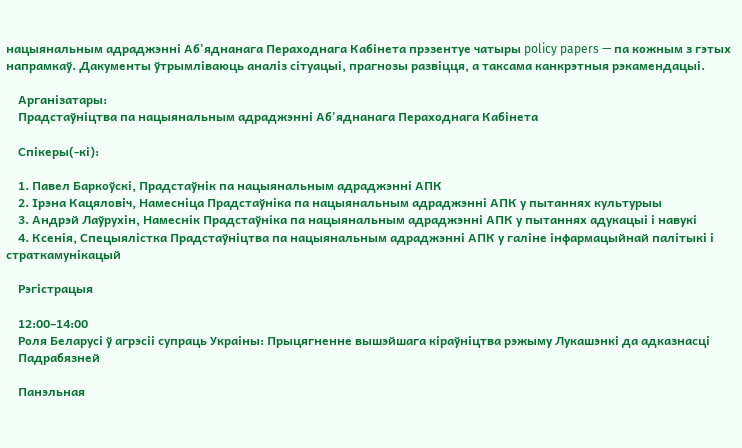нацыянальным адраджэнні Аб'яднанага Пераходнага Кабінета прэзентуе чатыры policy papers — па кожным з гэтых напрамкаў. Дакументы ўтрымліваюць аналіз сітуацыі, прагнозы развіцця, а таксама канкрэтныя рэкамендацыі.

    Арганізатары:
    Прадстаўніцтва па нацыянальным адраджэнні Аб'яднанага Пераходнага Кабінета

    Спікеры(-кі):

    1. Павел Баркоўскі, Прадстаўнік па нацыянальным адраджэнні АПК
    2. Ірэна Кацяловіч, Намесніца Прадстаўніка па нацыянальным адраджэнні АПК у пытаннях культурыы
    3. Андрэй Лаўрухін, Намеснік Прадстаўніка па нацыянальным адраджэнні АПК у пытаннях адукацыі і навукі
    4. Ксенія, Спецыялістка Прадстаўніцтва па нацыянальным адраджэнні АПК у галіне інфармацыйнай палітыкі і страткамунікацый

    Рэгістрацыя

    12:00–14:00
    Роля Беларусі ў агрэсіі супраць Украіны: Прыцягненне вышэйшага кіраўніцтва рэжыму Лукашэнкі да адказнасці
    Падрабязней

    Панэльная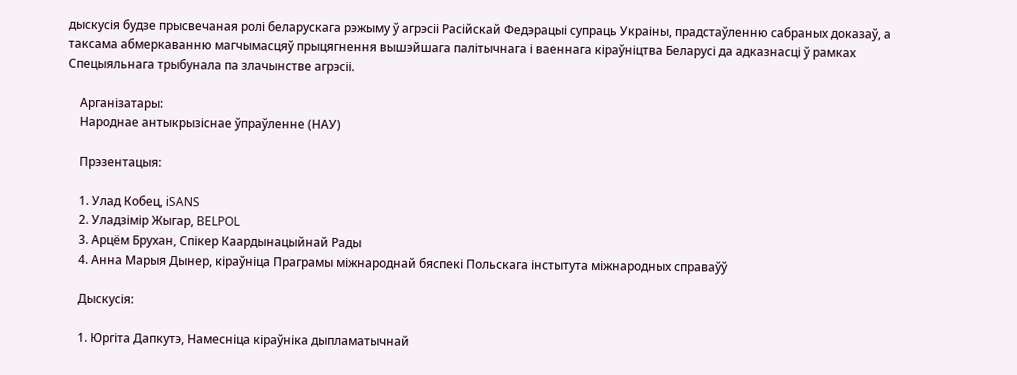дыскусія будзе прысвечаная ролі беларускага рэжыму ў агрэсіі Расійскай Федэрацыі супраць Украіны, прадстаўленню сабраных доказаў, а таксама абмеркаванню магчымасцяў прыцягнення вышэйшага палітычнага і ваеннага кіраўніцтва Беларусі да адказнасці ў рамках Спецыяльнага трыбунала па злачынстве агрэсіі.

    Арганізатары:
    Народнае антыкрызіснае ўпраўленне (НАУ)

    Прэзентацыя:

    1. Улад Кобец, iSANS
    2. Уладзімір Жыгар, BELPOL
    3. Арцём Брухан, Спікер Каардынацыйнай Рады
    4. Анна Марыя Дынер, кіраўніца Праграмы міжнароднай бяспекі Польскага інстытута міжнародных справаўў

    Дыскусія:

    1. Юргіта Дапкутэ, Намесніца кіраўніка дыпламатычнай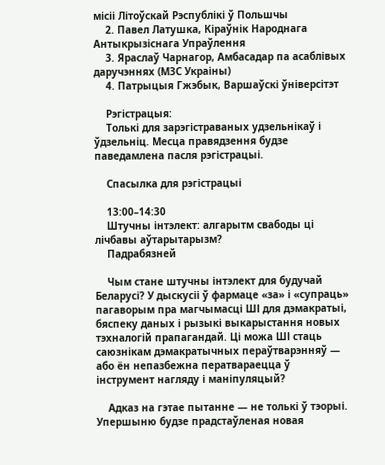місіі Літоўскай Рэспублікі ў Польшчы
    2. Павел Латушка, Кіраўнік Народнага Антыкрызіснага Упраўлення
    3. Яраслаў Чарнагор, Амбасадар па асаблівых даручэннях (МЗС Украіны)
    4. Патрыцыя Гжэбык, Варшаўскі ўніверсітэт

    Рэгістрацыя:
    Толькі для зарэгістраваных удзельнікаў і ўдзельніц. Месца правядзення будзе паведамлена пасля рэгістрацыі.

    Спасылка для рэгістрацыі

    13:00–14:30
    Штучны інтэлект: алгарытм свабоды ці лічбавы аўтарытарызм?
    Падрабязней

    Чым стане штучны інтэлект для будучай Беларусі? У дыскусіі ў фармаце «за» і «супраць» пагаворым пра магчымасці ШІ для дэмакратыі, бяспеку даных і рызыкі выкарыстання новых тэхналогій прапагандай. Ці можа ШІ стаць саюзнікам дэмакратычных пераўтварэнняў — або ён непазбежна ператвараецца ў інструмент нагляду і маніпуляцый?

    Адказ на гэтае пытанне — не толькі ў тэорыі. Упершыню будзе прадстаўленая новая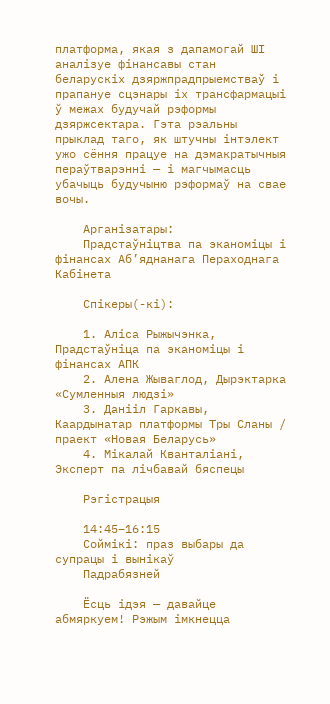платформа, якая з дапамогай ШІ аналізуе фінансавы стан беларускіх дзяржпрадпрыемстваў і прапануе сцэнары іх трансфармацыі ў межах будучай рэформы дзяржсектара. Гэта рэальны прыклад таго, як штучны інтэлект ужо сёння працуе на дэмакратычныя пераўтварэнні — і магчымасць убачыць будучыню рэформаў на свае вочы.

    Арганізатары:
    Прадстаўніцтва па эканоміцы і фінансах Аб’яднанага Пераходнага Кабінета

    Спікеры(-кі):

    1. Аліса Рыжычэнка, Прадстаўніца па эканоміцы і фінансах АПК
    2. Алена Жываглод, Дырэктарка «Сумленныя людзі»
    3. Данііл Гаркавы, Каардынатар платформы Тры Сланы / праект «Новая Беларусь»
    4. Мікалай Кванталіані, Эксперт па лічбавай бяспецы

    Рэгістрацыя

    14:45–16:15
    Соймікі: праз выбары да супрацы і вынікаў
    Падрабязней

    Ёсць ідэя — давайце абмяркуем! Рэжым імкнецца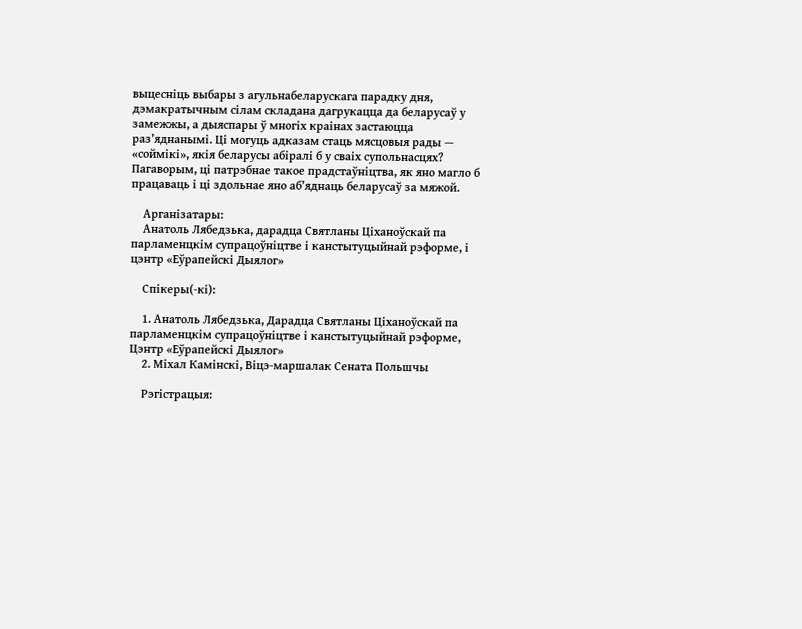выцесніць выбары з агульнабеларускага парадку дня, дэмакратычным сілам складана дагрукацца да беларусаў у замежжы, а дыяспары ў многіх краінах застаюцца раз’яднанымі. Ці могуць адказам стаць мясцовыя рады — «соймікі», якія беларусы абіралі б у сваіх супольнасцях? Пагаворым, ці патрэбнае такое прадстаўніцтва, як яно магло б працаваць і ці здольнае яно аб’яднаць беларусаў за мяжой.

    Арганізатары:
    Анатоль Лябедзька, дарадца Святланы Ціханоўскай па парламенцкім супрацоўніцтве і канстытуцыйнай рэформе, і цэнтр «Еўрапейскі Дыялог»

    Спікеры(-кі):

    1. Анатоль Лябедзька, Дарадца Святланы Ціханоўскай па парламенцкім супрацоўніцтве і канстытуцыйнай рэформе, Цэнтр «Еўрапейскі Дыялог»
    2. Міхал Камінскі, Віцэ-маршалак Сената Польшчы

    Рэгістрацыя: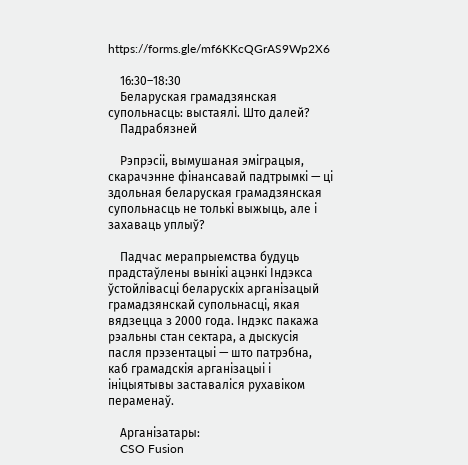https://forms.gle/mf6KKcQGrAS9Wp2X6

    16:30–18:30
    Беларуская грамадзянская супольнасць: выстаялі. Што далей?
    Падрабязней

    Рэпрэсіі, вымушаная эміграцыя, скарачэнне фінансавай падтрымкі — ці здольная беларуская грамадзянская супольнасць не толькі выжыць, але і захаваць уплыў?

    Падчас мерапрыемства будуць прадстаўлены вынікі ацэнкі Індэкса ўстойлівасці беларускіх арганізацый грамадзянскай супольнасці, якая вядзецца з 2000 года. Індэкс пакажа рэальны стан сектара, а дыскусія пасля прэзентацыі — што патрэбна, каб грамадскія арганізацыі і ініцыятывы заставаліся рухавіком пераменаў.

    Арганізатары:
    CSO Fusion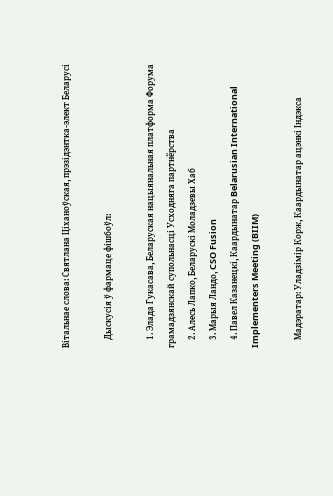Вітальнае слова: Святлана Ціханоўская, прэзідэнтка-элект Беларусі

    Дыскусія ў фармаце фішбоўл:

    1. Элада Гукасава, Беларуская нацыянальная платформа Форума грамадзянскай супольнасці Усходняга партнёрства
    2. Алесь Лапко, Беларускі Моладзевы Хаб
    3. Марыя Ландо, CSO Fusion
    4. Павел Казанецкі, Каардынатар Belarusian International Implementers Meeting (BIIM)

    Мадэратар: Уладзімір Корж, Каардынатар ацэнкі Індэкса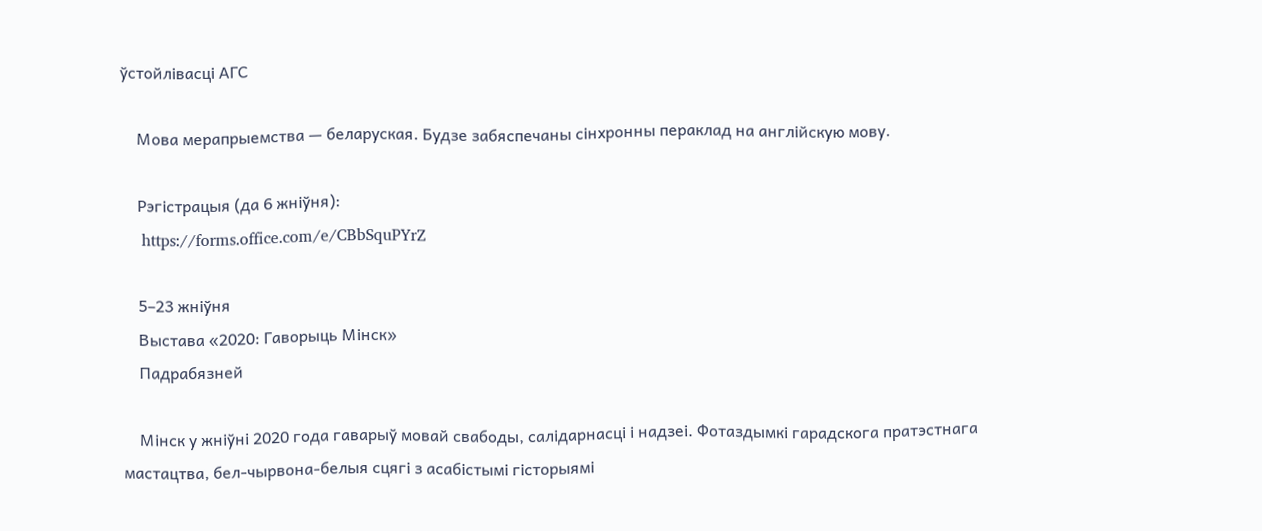ўстойлівасці АГС

    Мова мерапрыемства — беларуская. Будзе забяспечаны сінхронны пераклад на англійскую мову.

    Рэгістрацыя (да 6 жніўня):
    https://forms.office.com/e/CBbSquPYrZ

    5–23 жніўня
    Выстава «2020: Гаворыць Мінск»
    Падрабязней

    Мінск у жніўні 2020 года гаварыў мовай свабоды, салідарнасці і надзеі. Фотаздымкі гарадскога пратэстнага мастацтва, бел-чырвона-белыя сцягі з асабістымі гісторыямі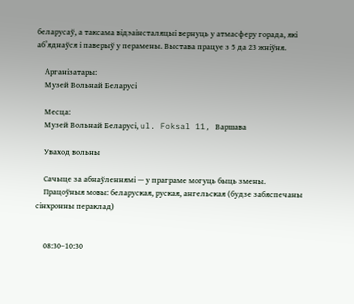беларусаў, а таксама відэаінсталяцыі вернуць у атмасферу горада, які аб’яднаўся і паверыў у перамены. Выстава працуе з 5 да 23 жніўня.

    Арганізатары:
    Музей Вольнай Беларусі

    Месца:
    Музей Вольнай Беларусі, ul. Foksal 11, Варшава

    Уваход вольны

    Сачыце за абнаўленнямі — у праграме могуць быць змены.
    Працоўныя мовы: беларуская, руская, ангельская (будзе забяспечаны сінхронны пераклад)


    08:30–10:30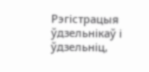Рэгістрацыя ўдзельнікаў і ўдзельніц,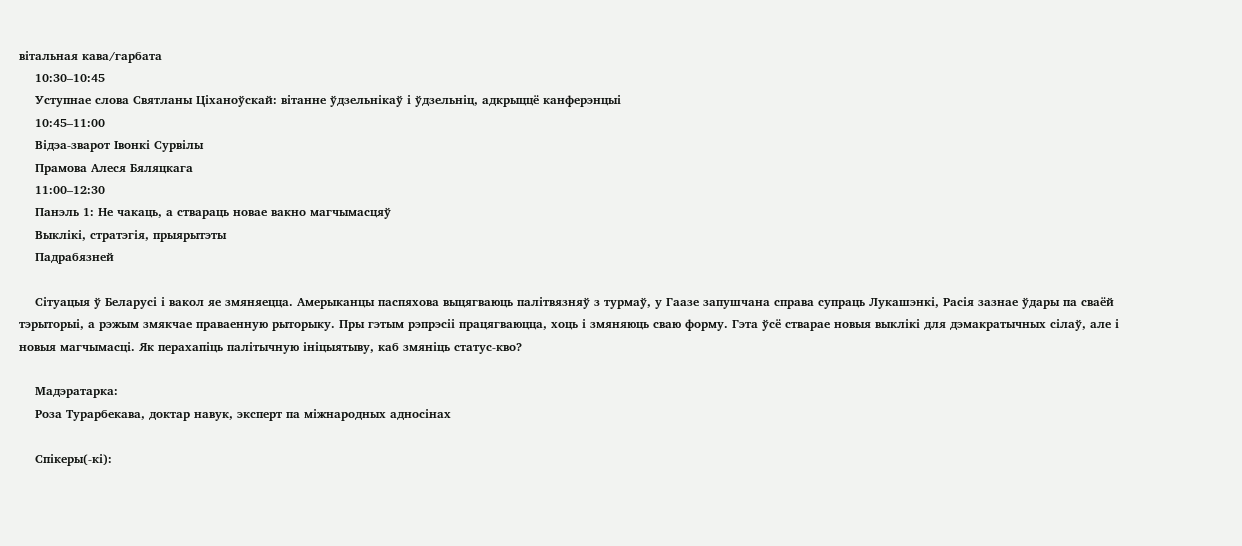вітальная кава/гарбата
    10:30–10:45
    Уступнае слова Святланы Ціханоўскай: вітанне ўдзельнікаў і ўдзельніц, адкрыццё канферэнцыі
    10:45–11:00
    Відэа-зварот Івонкі Сурвілы
    Прамова Алеся Бяляцкага
    11:00–12:30
    Панэль 1: Не чакаць, а ствараць новае вакно магчымасцяў
    Выклікі, стратэгія, прыярытэты
    Падрабязней

    Сітуацыя ў Беларусі і вакол яе змяняецца. Амерыканцы паспяхова выцягваюць палітвязняў з турмаў, у Гаазе запушчана справа супраць Лукашэнкі, Расія зазнае ўдары па сваёй тэрыторыі, а рэжым змякчае праваенную рыторыку. Пры гэтым рэпрэсіі працягваюцца, хоць і змяняюць сваю форму. Гэта ўсё стварае новыя выклікі для дэмакратычных сілаў, але і новыя магчымасці. Як перахапіць палітычную ініцыятыву, каб змяніць статус-кво?

    Мадэратарка:
    Роза Турарбекава, доктар навук, эксперт па міжнародных адносінах

    Спікеры(-кі):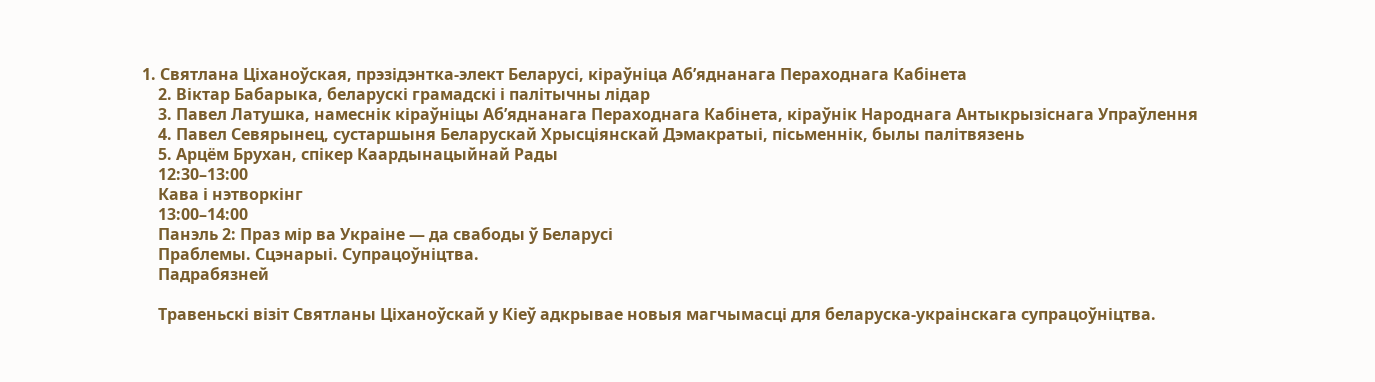1. Святлана Ціханоўская, прэзідэнтка-элект Беларусі, кіраўніца Аб’яднанага Пераходнага Кабінета
    2. Віктар Бабарыка, беларускі грамадскі і палітычны лідар
    3. Павел Латушка, намеснік кіраўніцы Аб’яднанага Пераходнага Кабінета, кіраўнік Народнага Антыкрызіснага Упраўлення
    4. Павел Севярынец, сустаршыня Беларускай Хрысціянскай Дэмакратыі, пісьменнік, былы палітвязень
    5. Арцём Брухан, спікер Каардынацыйнай Рады
    12:30–13:00
    Кава і нэтворкінг
    13:00–14:00
    Панэль 2: Праз мір ва Украіне — да свабоды ў Беларусі
    Праблемы. Сцэнарыі. Супрацоўніцтва.
    Падрабязней

    Травеньскі візіт Святланы Ціханоўскай у Кіеў адкрывае новыя магчымасці для беларуска-украінскага супрацоўніцтва.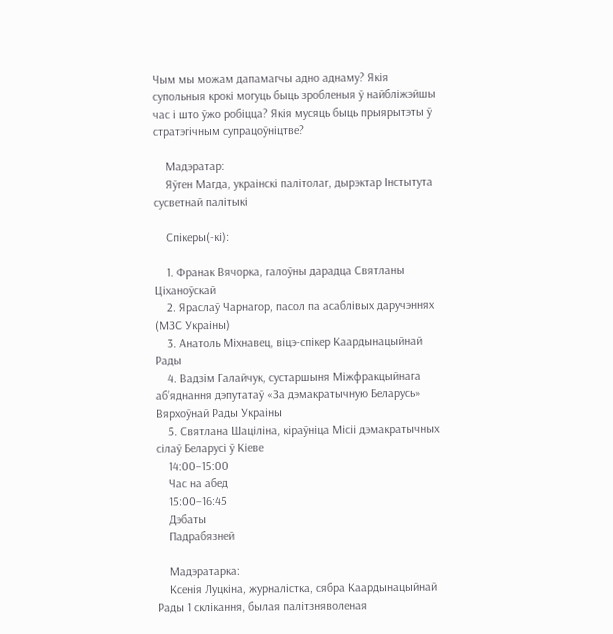Чым мы можам дапамагчы адно аднаму? Якія супольныя крокі могуць быць зробленыя ў найбліжэйшы час і што ўжо робіцца? Якія мусяць быць прыярытэты ў стратэгічным супрацоўніцтве?

    Мадэратар:
    Яўген Магда, украінскі палітолаг, дырэктар Інстытута сусветнай палітыкі

    Спікеры(-кі):

    1. Франак Вячорка, галоўны дарадца Святланы Ціханоўскай
    2. Яраслаў Чарнагор, пасол па асаблівых даручэннях (МЗС Украіны)
    3. Анатоль Міхнавец, віцэ-спікер Каардынацыйнай Рады
    4. Вадзім Галайчук, сустаршыня Міжфракцыйнага аб’яднання дэпутатаў «За дэмакратычную Беларусь» Вярхоўнай Рады Украіны
    5. Святлана Шаціліна, кіраўніца Місіі дэмакратычных сілаў Беларусі ў Кіеве
    14:00–15:00
    Час на абед
    15:00–16:45
    Дэбаты
    Падрабязней

    Мадэратарка:
    Ксенія Луцкіна, журналістка, сябра Каардынацыйнай Рады 1 склікання, былая палітзняволеная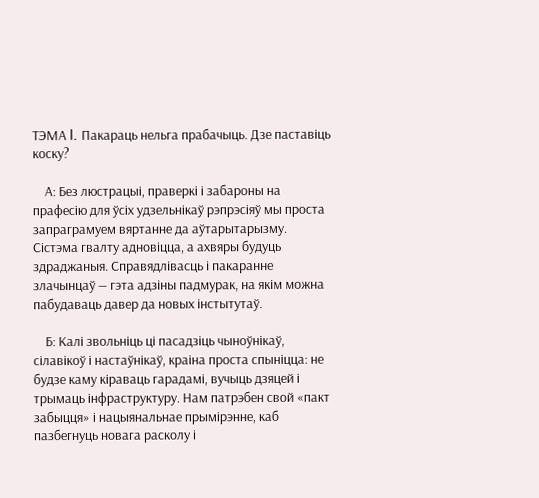ТЭМА I. Пакараць нельга прабачыць. Дзе паставіць коску?

    А: Без люстрацыі, праверкі і забароны на прафесію для ўсіх удзельнікаў рэпрэсіяў мы проста запраграмуем вяртанне да аўтарытарызму. Сістэма гвалту адновіцца, а ахвяры будуць здраджаныя. Справядлівасць і пакаранне злачынцаў — гэта адзіны падмурак, на якім можна пабудаваць давер да новых інстытутаў.

    Б: Калі звольніць ці пасадзіць чыноўнікаў, сілавікоў і настаўнікаў, краіна проста спыніцца: не будзе каму кіраваць гарадамі, вучыць дзяцей і трымаць інфраструктуру. Нам патрэбен свой «пакт забыцця» і нацыянальнае прымірэнне, каб пазбегнуць новага расколу і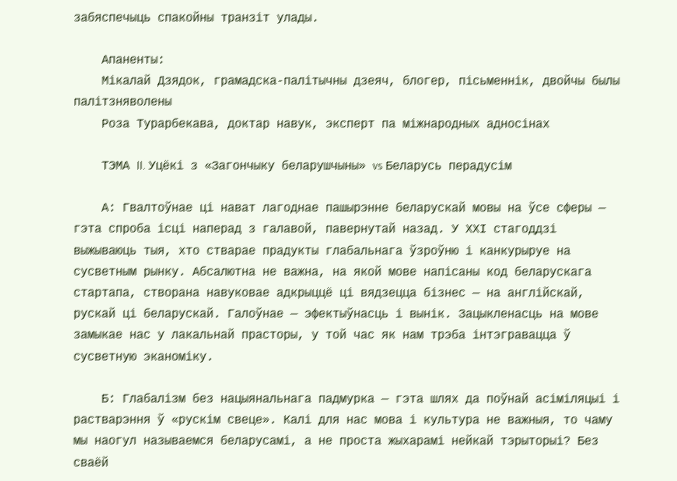забяспечыць спакойны транзіт улады.

    Апаненты:
    Мікалай Дзядок, грамадска-палітычны дзеяч, блогер, пісьменнік, двойчы былы палітзняволены
    Роза Турарбекава, доктар навук, эксперт па міжнародных адносінах

    ТЭМА II. Уцёкі з «Загончыку беларушчыны» vs Беларусь перадусім

    А: Гвалтоўнае ці нават лагоднае пашырэнне беларускай мовы на ўсе сферы — гэта спроба ісці наперад з галавой, павернутай назад. У ХХІ стагоддзі выжываюць тыя, хто стварае прадукты глабальнага ўзроўню і канкурыруе на сусветным рынку. Абсалютна не важна, на якой мове напісаны код беларускага стартапа, створана навуковае адкрыццё ці вядзецца бізнес — на англійскай, рускай ці беларускай. Галоўнае — эфектыўнасць і вынік. Зацыкленасць на мове замыкае нас у лакальнай прасторы, у той час як нам трэба інтэгравацца ў сусветную эканоміку.

    Б: Глабалізм без нацыянальнага падмурка — гэта шлях да поўнай асіміляцыі і растварэння ў «рускім свеце». Калі для нас мова і культура не важныя, то чаму мы наогул называемся беларусамі, а не проста жыхарамі нейкай тэрыторыі? Без сваёй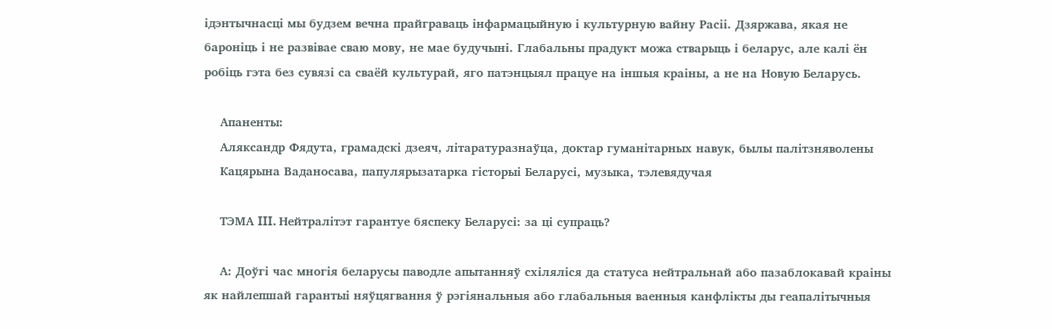ідэнтычнасці мы будзем вечна прайграваць інфармацыйную і культурную вайну Расіі. Дзяржава, якая не бароніць і не развівае сваю мову, не мае будучыні. Глабальны прадукт можа стварыць і беларус, але калі ён робіць гэта без сувязі са сваёй культурай, яго патэнцыял працуе на іншыя краіны, а не на Новую Беларусь.

    Апаненты:
    Аляксандр Фядута, грамадскі дзеяч, літаратуразнаўца, доктар гуманітарных навук, былы палітзняволены
    Кацярына Ваданосава, папулярызатарка гісторыі Беларусі, музыка, тэлевядучая

    ТЭМА III. Нейтралітэт гарантуе бяспеку Беларусі: за ці супраць?

    А: Доўгі час многія беларусы паводле апытанняў схіляліся да статуса нейтральнай або пазаблокавай краіны як найлепшай гарантыі няўцягвання ў рэгіянальныя або глабальныя ваенныя канфлікты ды геапалітычныя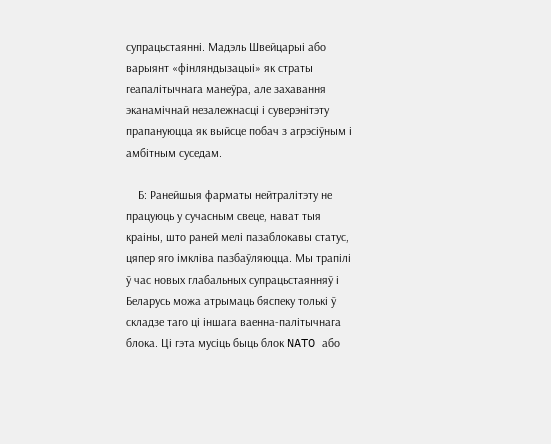супрацьстаянні. Мадэль Швейцарыі або варыянт «фінляндызацыі» як страты геапалітычнага манеўра, але захавання эканамічнай незалежнасці і суверэнітэту прапануюцца як выйсце побач з агрэсіўным і амбітным суседам.

    Б: Ранейшыя фарматы нейтралітэту не працуюць у сучасным свеце, нават тыя краіны, што раней мелі пазаблокавы статус, цяпер яго імкліва пазбаўляюцца. Мы трапілі ў час новых глабальных супрацьстаянняў і Беларусь можа атрымаць бяспеку толькі ў складзе таго ці іншага ваенна-палітычнага блока. Ці гэта мусіць быць блок NATO або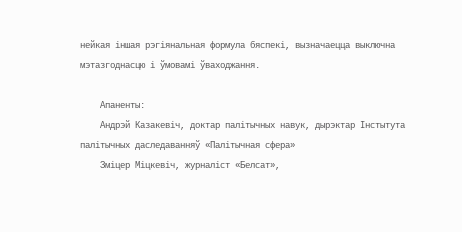нейкая іншая рэгіянальная формула бяспекі, вызначаецца выключна мэтазгоднасцю і ўмовамі ўваходжання.

    Апаненты:
    Андрэй Казакевіч, доктар палітычных навук, дырэктар Інстытута палітычных даследаванняў «Палітычная сфера»
    Зміцер Міцкевіч, журналіст «Белсат»,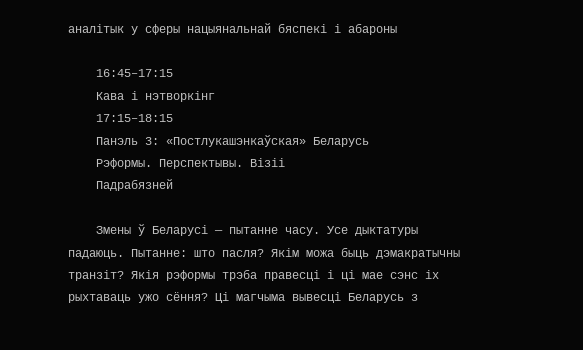аналітык у сферы нацыянальнай бяспекі і абароны

    16:45–17:15
    Кава і нэтворкінг
    17:15–18:15
    Панэль 3: «Постлукашэнкаўская» Беларусь
    Рэформы. Перспектывы. Візіі
    Падрабязней

    Змены ў Беларусі — пытанне часу. Усе дыктатуры падаюць. Пытанне: што пасля? Якім можа быць дэмакратычны транзіт? Якія рэформы трэба правесці і ці мае сэнс іх рыхтаваць ужо сёння? Ці магчыма вывесці Беларусь з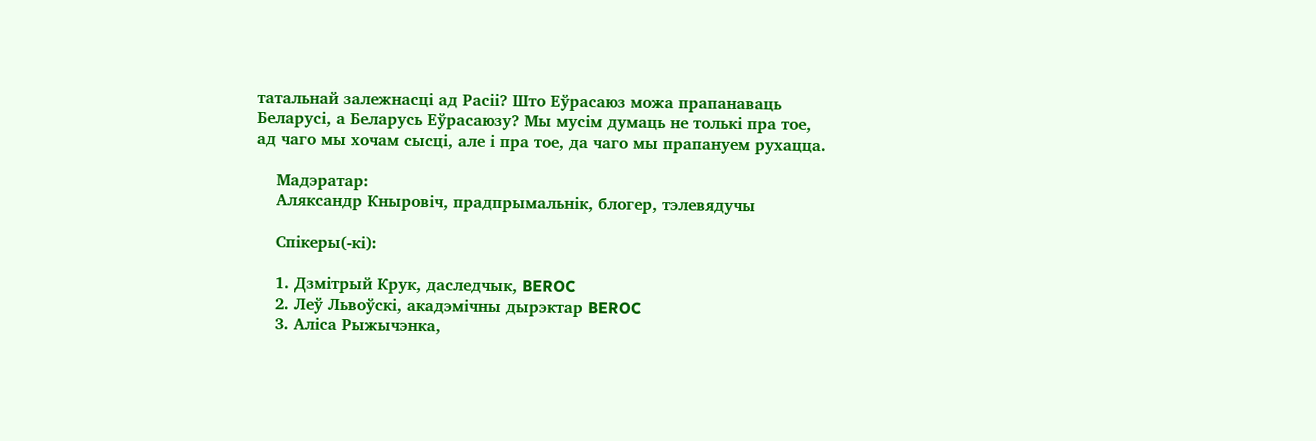татальнай залежнасці ад Расіі? Што Еўрасаюз можа прапанаваць Беларусі, а Беларусь Еўрасаюзу? Мы мусім думаць не толькі пра тое, ад чаго мы хочам сысці, але і пра тое, да чаго мы прапануем рухацца.

    Мадэратар:
    Аляксандр Кныровіч, прадпрымальнік, блогер, тэлевядучы

    Спікеры(-кі):

    1. Дзмітрый Крук, даследчык, BEROC
    2. Леў Львоўскі, акадэмічны дырэктар BEROC
    3. Аліса Рыжычэнка,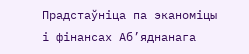Прадстаўніца па эканоміцы і фінансах Аб’яднанага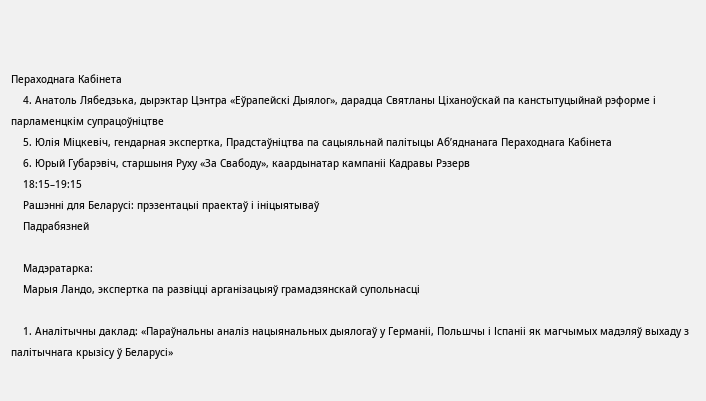Пераходнага Кабінета
    4. Анатоль Лябедзька, дырэктар Цэнтра «Еўрапейскі Дыялог», дарадца Святланы Ціханоўскай па канстытуцыйнай рэформе і парламенцкім супрацоўніцтве
    5. Юлія Міцкевіч, гендарная экспертка, Прадстаўніцтва па сацыяльнай палітыцы Аб’яднанага Пераходнага Кабінета
    6. Юрый Губарэвіч, старшыня Руху «За Свабоду», каардынатар кампаніі Кадравы Рэзерв
    18:15–19:15
    Рашэнні для Беларусі: прэзентацыі праектаў і ініцыятываў
    Падрабязней

    Мадэратарка:
    Марыя Ландо, экспертка па развіцці арганізацыяў грамадзянскай супольнасці

    1. Аналітычны даклад: «Параўнальны аналіз нацыянальных дыялогаў у Германіі, Польшчы і Іспаніі як магчымых мадэляў выхаду з палітычнага крызісу ў Беларусі»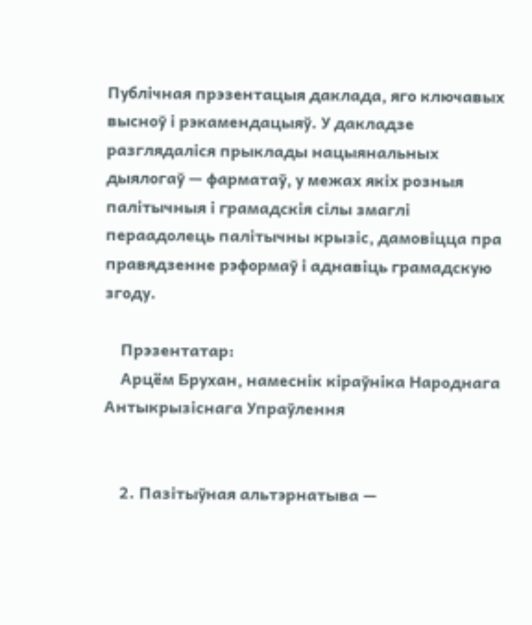Публічная прэзентацыя даклада, яго ключавых высноў і рэкамендацыяў. У дакладзе разглядаліся прыклады нацыянальных дыялогаў — фарматаў, у межах якіх розныя палітычныя і грамадскія сілы змаглі пераадолець палітычны крызіс, дамовіцца пра правядзенне рэформаў і аднавіць грамадскую згоду.

    Прэзентатар:
    Арцём Брухан, намеснік кіраўніка Народнага Антыкрызіснага Упраўлення


    2. Пазітыўная альтэрнатыва —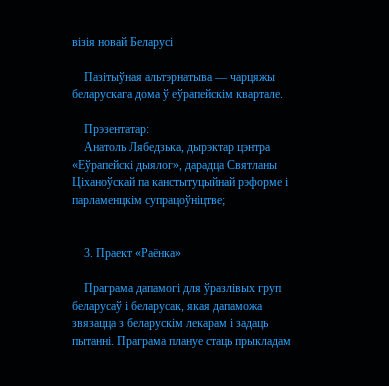візія новай Беларусі

    Пазітыўная альтэрнатыва — чарцяжы беларускага дома ў еўрапейскім квартале.

    Прэзентатар:
    Анатоль Лябедзька, дырэктар цэнтра «Еўрапейскі дыялог», дарадца Святланы Ціханоўскай па канстытуцыйнай рэформе і парламенцкім супрацоўніцтве;


    3. Праект «Раёнка»

    Праграма дапамогі для ўразлівых груп беларусаў і беларусак, якая дапаможа звязацца з беларускім лекарам і задаць пытанні. Праграма плануе стаць прыкладам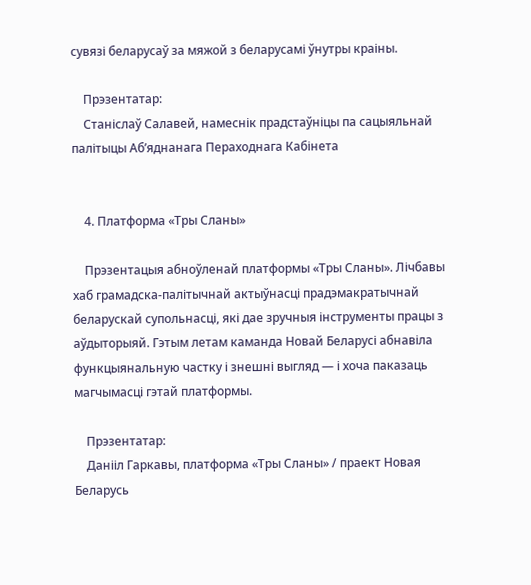сувязі беларусаў за мяжой з беларусамі ўнутры краіны.

    Прэзентатар:
    Станіслаў Салавей, намеснік прадстаўніцы па сацыяльнай палітыцы Аб’яднанага Пераходнага Кабінета


    4. Платформа «Тры Сланы»

    Прэзентацыя абноўленай платформы «Тры Сланы». Лічбавы хаб грамадска-палітычнай актыўнасці прадэмакратычнай беларускай супольнасці, які дае зручныя інструменты працы з аўдыторыяй. Гэтым летам каманда Новай Беларусі абнавіла функцыянальную частку і знешні выгляд — і хоча паказаць магчымасці гэтай платформы.

    Прэзентатар:
    Данііл Гаркавы, платформа «Тры Сланы» / праект Новая Беларусь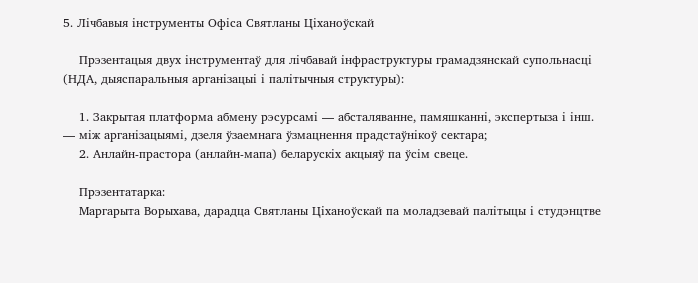5. Лічбавыя інструменты Офіса Святланы Ціханоўскай

    Прэзентацыя двух інструментаў для лічбавай інфраструктуры грамадзянскай супольнасці (НДА, дыяспаральныя арганізацыі і палітычныя структуры):

    1. Закрытая платформа абмену рэсурсамі — абсталяванне, памяшканні, экспертыза і інш. — між арганізацыямі, дзеля ўзаемнага ўзмацнення прадстаўнікоў сектара;
    2. Анлайн-прастора (анлайн-мапа) беларускіх акцыяў па ўсім свеце.

    Прэзентатарка:
    Маргарыта Ворыхава, дарадца Святланы Ціханоўскай па моладзевай палітыцы і студэнцтве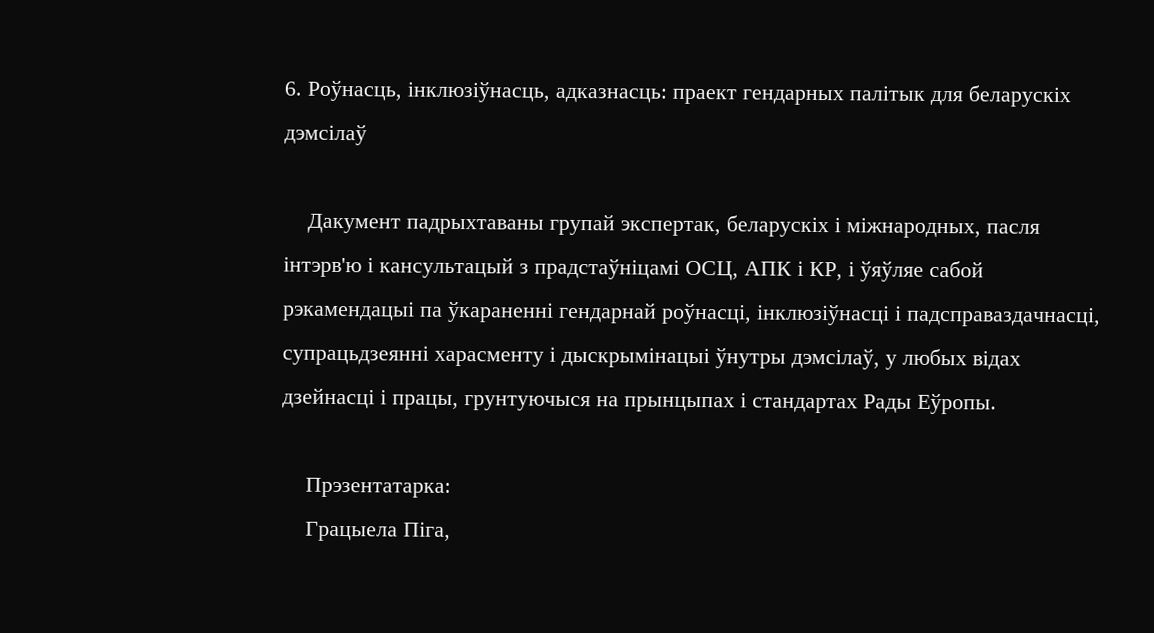6. Роўнасць, інклюзіўнасць, адказнасць: праект гендарных палітык для беларускіх дэмсілаў

    Дакумент падрыхтаваны групай экспертак, беларускіх і міжнародных, пасля інтэрв'ю і кансультацый з прадстаўніцамі ОСЦ, АПК і КР, і ўяўляе сабой рэкамендацыі па ўкараненні гендарнай роўнасці, інклюзіўнасці і падсправаздачнасці, супрацьдзеянні харасменту і дыскрымінацыі ўнутры дэмсілаў, у любых відах дзейнасці і працы, грунтуючыся на прынцыпах і стандартах Рады Еўропы.

    Прэзентатарка:
    Грацыела Піга,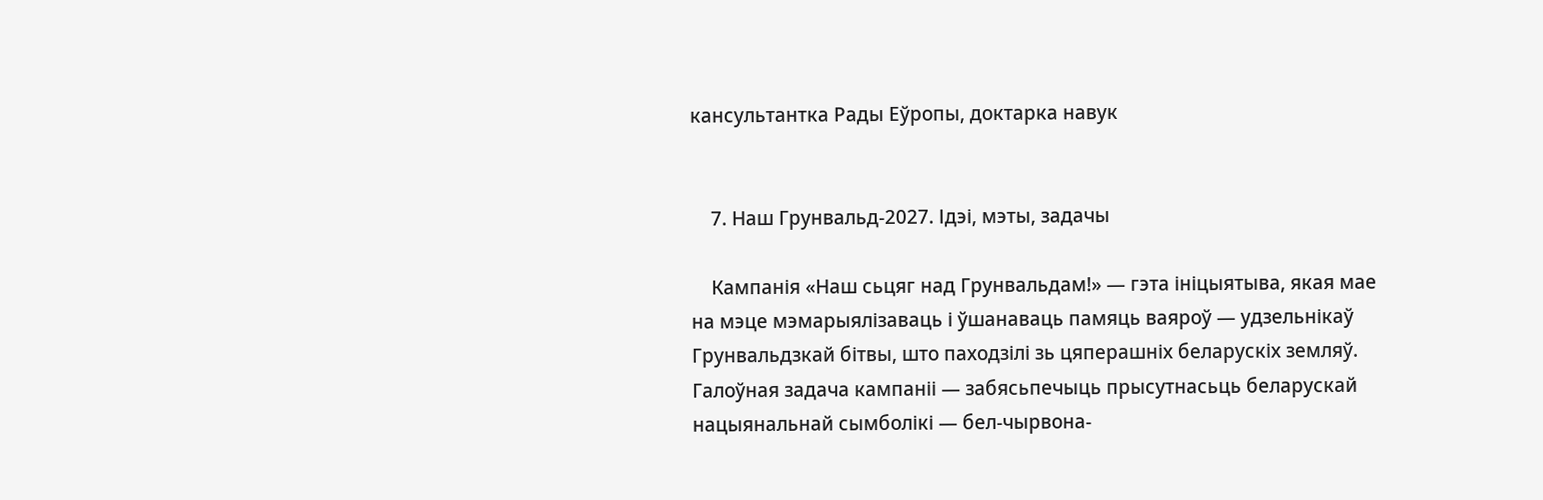кансультантка Рады Еўропы, доктарка навук


    7. Наш Грунвальд-2027. Ідэі, мэты, задачы

    Кампанія «Наш сьцяг над Грунвальдам!» — гэта ініцыятыва, якая мае на мэце мэмарыялізаваць і ўшанаваць памяць ваяроў — удзельнікаў Грунвальдзкай бітвы, што паходзілі зь цяперашніх беларускіх земляў. Галоўная задача кампаніі — забясьпечыць прысутнасьць беларускай нацыянальнай сымболікі — бел-чырвона-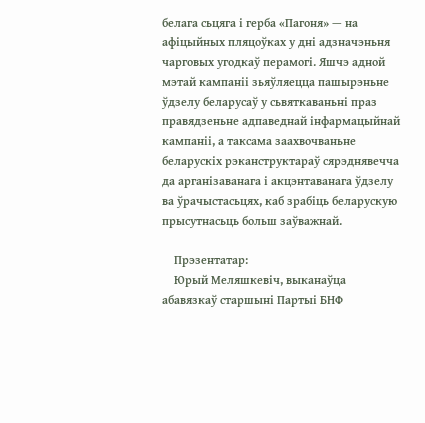белага сьцяга і герба «Пагоня» — на афіцыйных пляцоўках у дні адзначэньня чарговых угодкаў перамогі. Яшчэ адной мэтай кампаніі зьяўляецца пашырэньне ўдзелу беларусаў у сьвяткаваньні праз правядзеньне адпаведнай інфармацыйнай кампаніі, а таксама заахвочваньне беларускіх рэканструктараў сярэднявечча да арганізаванага і акцэнтаванага ўдзелу ва ўрачыстасьцях, каб зрабіць беларускую прысутнасьць больш заўважнай.

    Прэзентатар:
    Юрый Меляшкевіч, выканаўца абавязкаў старшыні Партыі БНФ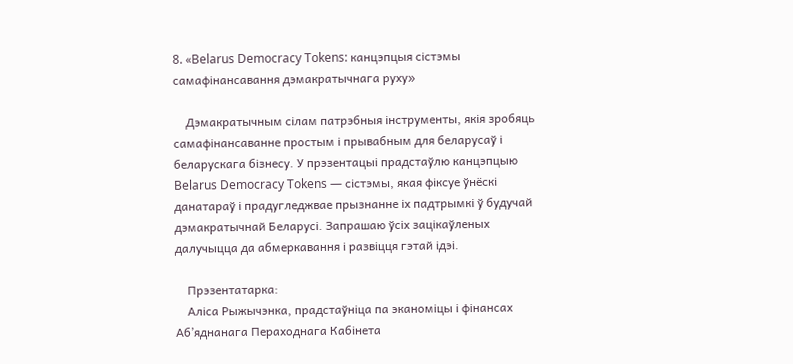8. «Belarus Democracy Tokens: канцэпцыя сістэмы самафінансавання дэмакратычнага руху»

    Дэмакратычным сілам патрэбныя інструменты, якія зробяць самафінансаванне простым і прывабным для беларусаў і беларускага бізнесу. У прэзентацыі прадстаўлю канцэпцыю Belarus Democracy Tokens — сістэмы, якая фіксуе ўнёскі данатараў і прадугледжвае прызнанне іх падтрымкі ў будучай дэмакратычнай Беларусі. Запрашаю ўсіх зацікаўленых далучыцца да абмеркавання і развіцця гэтай ідэі.

    Прэзентатарка:
    Аліса Рыжычэнка, прадстаўніца па эканоміцы і фінансах Аб’яднанага Пераходнага Кабінета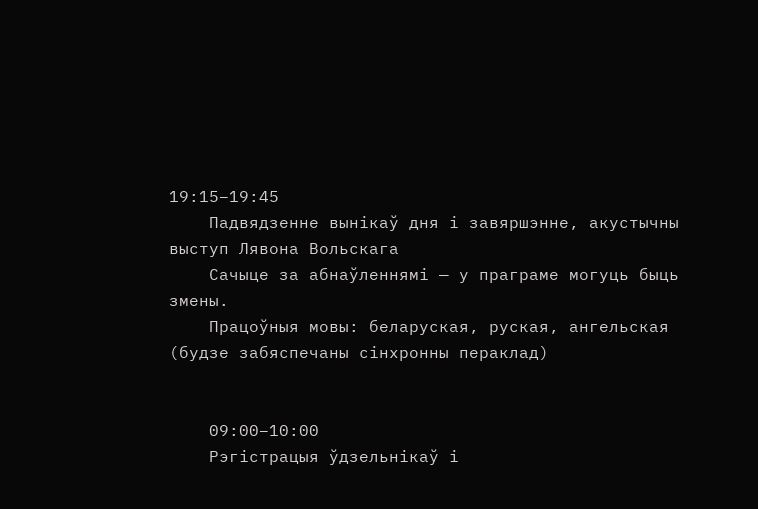19:15–19:45
    Падвядзенне вынікаў дня і завяршэнне, акустычны выступ Лявона Вольскага
    Сачыце за абнаўленнямі — у праграме могуць быць змены.
    Працоўныя мовы: беларуская, руская, ангельская (будзе забяспечаны сінхронны пераклад)


    09:00–10:00
    Рэгістрацыя ўдзельнікаў і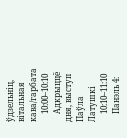ўдзельніц, вітальная кава/гарбата
    10:00–10:10
    Адкрыццё дня, выступ Паўла Латушкі
    10:10–11:10
    Панэль 4: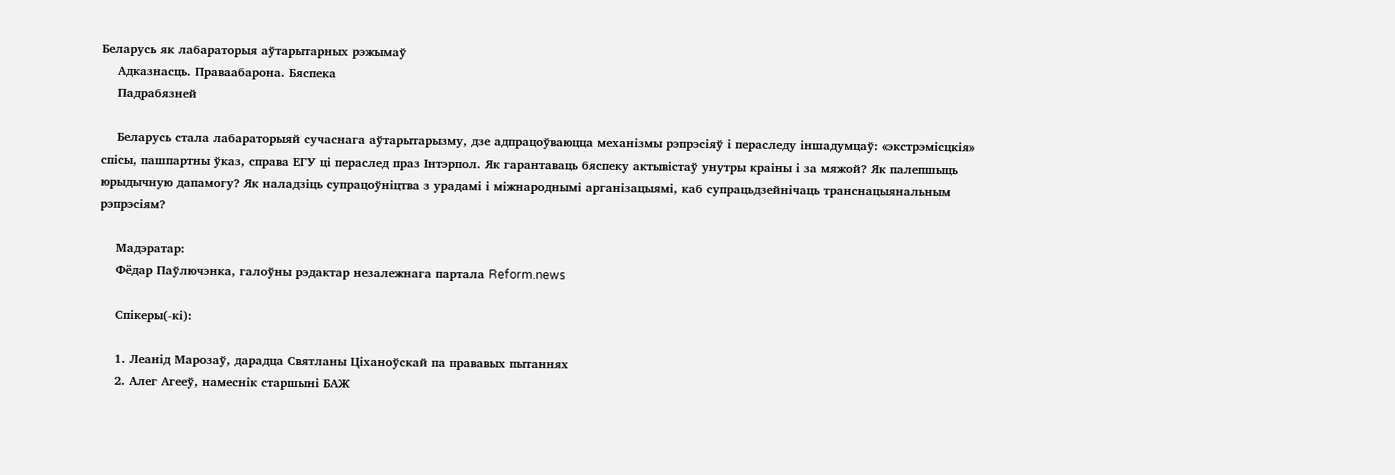Беларусь як лабараторыя аўтарытарных рэжымаў
    Адказнасць. Праваабарона. Бяспека
    Падрабязней

    Беларусь стала лабараторыяй сучаснага аўтарытарызму, дзе адпрацоўваюцца механізмы рэпрэсіяў і пераследу іншадумцаў: «экстрэмісцкія» спісы, пашпартны ўказ, справа ЕГУ ці пераслед праз Інтэрпол. Як гарантаваць бяспеку актывістаў унутры краіны і за мяжой? Як палепшыць юрыдычную дапамогу? Як наладзіць супрацоўніцтва з урадамі і міжнароднымі арганізацыямі, каб супрацьдзейнічаць транснацыянальным рэпрэсіям?

    Мадэратар:
    Фёдар Паўлючэнка, галоўны рэдактар незалежнага партала Reform.news

    Спікеры(-кі):

    1. Леанід Марозаў, дарадца Святланы Ціханоўскай па прававых пытаннях
    2. Алег Агееў, намеснік старшыні БАЖ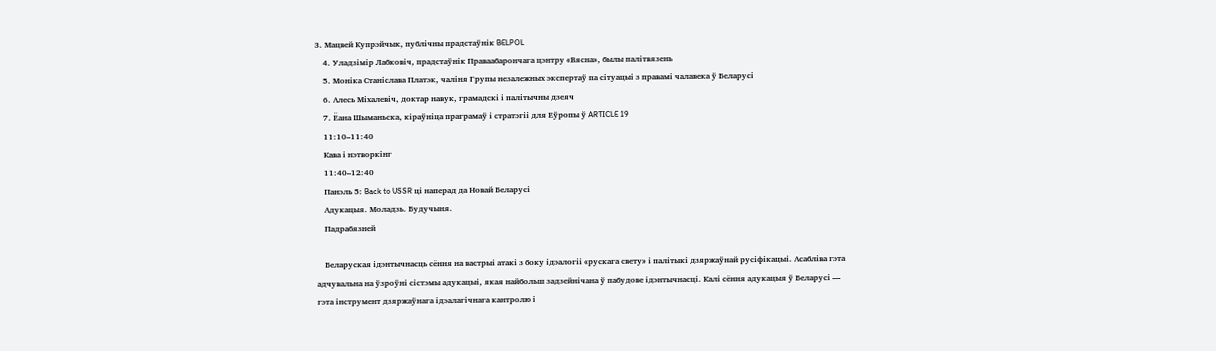3. Мацвей Купрэйчык, публічны прадстаўнік BELPOL
    4. Уладзімір Лабковіч, прадстаўнік Праваабарончага цэнтру «Вясна», былы палітвязень
    5. Моніка Станіслава Платэк, чаліня Групы незалежных экспертаў па сітуацыі з правамі чалавека ў Беларусі
    6. Алесь Міхалевіч, доктар навук, грамадскі і палітычны дзеяч
    7. Ёана Шыманьска, кіраўніца праграмаў і стратэгіі для Еўропы ў ARTICLE 19
    11:10–11:40
    Кава і нэтворкінг
    11:40–12:40
    Панэль 5: Back to USSR ці наперад да Новай Беларусі
    Адукацыя. Моладзь. Будучыня.
    Падрабязней

    Беларуская ідэнтычнасць сёння на вастрыі атакі з боку ідэалогіі «рускага свету» і палітыкі дзяржаўнай русіфікацыі. Асабліва гэта адчувальна на ўзроўні сістэмы адукацыі, якая найбольш задзейнічана ў пабудове ідэнтычнасці. Калі сёння адукацыя ў Беларусі — гэта інструмент дзяржаўнага ідэалагічнага кантролю і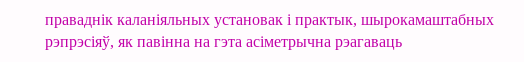праваднік каланіяльных установак і практык, шырокамаштабных рэпрэсіяў, як павінна на гэта асіметрычна рэагаваць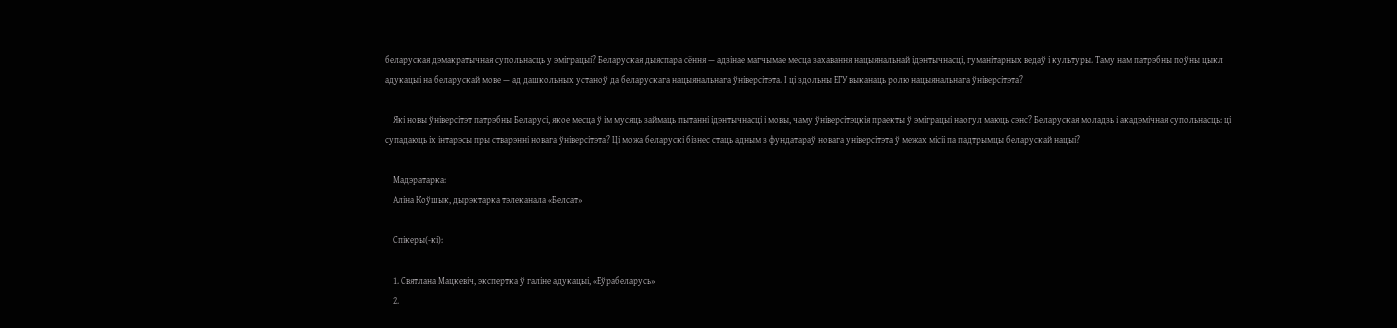беларуская дэмакратычная супольнасць у эміграцыі? Беларуская дыяспара сёння — адзінае магчымае месца захавання нацыянальнай ідэнтычнасці, гуманітарных ведаў і культуры. Таму нам патрэбны поўны цыкл адукацыі на беларускай мове — ад дашкольных устаноў да беларускага нацыянальнага ўніверсітэта. І ці здольны ЕГУ выканаць ролю нацыянальнага ўніверсітэта?

    Які новы ўніверсітэт патрэбны Беларусі, якое месца ў ім мусяць займаць пытанні ідэнтычнасці і мовы, чаму ўніверсітэцкія праекты ў эміграцыі наогул маюць сэнс? Беларуская моладзь і акадэмічная супольнасць: ці супадаюць іх інтарэсы пры стварэнні новага ўніверсітэта? Ці можа беларускі бізнес стаць адным з фундатараў новага універсітэта ў межах місіі па падтрымцы беларускай нацыі?

    Мадэратарка:
    Аліна Коўшык, дырэктарка тэлеканала «Белсат»

    Спікеры(-кі):

    1. Святлана Мацкевіч, экспертка ў галіне адукацыі, «Еўрабеларусь»
    2.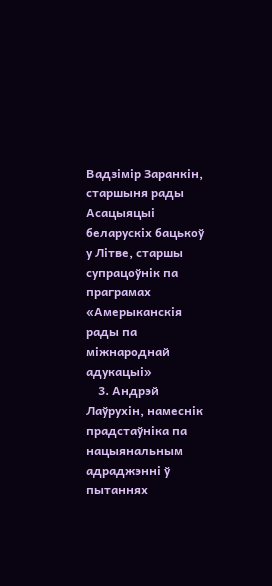Вадзімір Заранкін, старшыня рады Асацыяцыі беларускіх бацькоў у Літве, старшы супрацоўнік па праграмах «Амерыканскія рады па міжнароднай адукацыі»
    3. Андрэй Лаўрухін, намеснік прадстаўніка па нацыянальным адраджэнні ў пытаннях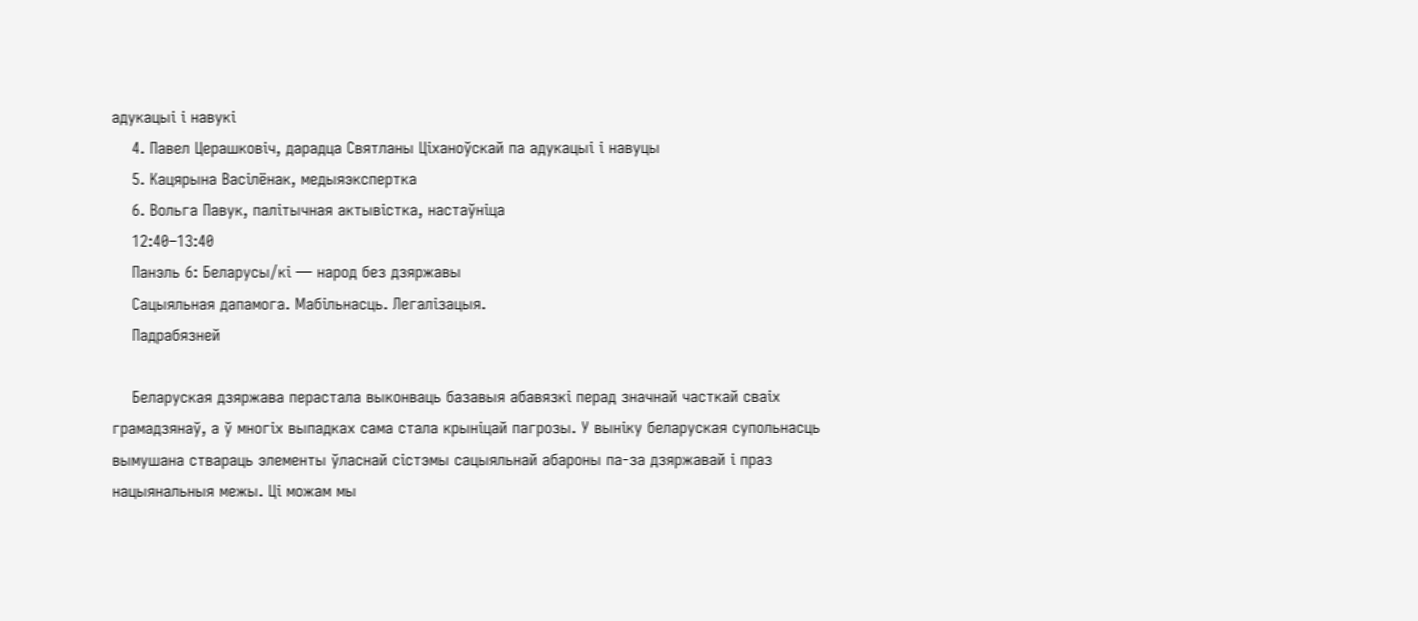адукацыі і навукі
    4. Павел Церашковіч, дарадца Святланы Ціханоўскай па адукацыі і навуцы
    5. Кацярына Васілёнак, медыяэкспертка
    6. Вольга Павук, палітычная актывістка, настаўніца
    12:40–13:40
    Панэль 6: Беларусы/кі — народ без дзяржавы
    Сацыяльная дапамога. Мабільнасць. Легалізацыя.
    Падрабязней

    Беларуская дзяржава перастала выконваць базавыя абавязкі перад значнай часткай сваіх грамадзянаў, а ў многіх выпадках сама стала крыніцай пагрозы. У выніку беларуская супольнасць вымушана ствараць элементы ўласнай сістэмы сацыяльнай абароны па-за дзяржавай і праз нацыянальныя межы. Ці можам мы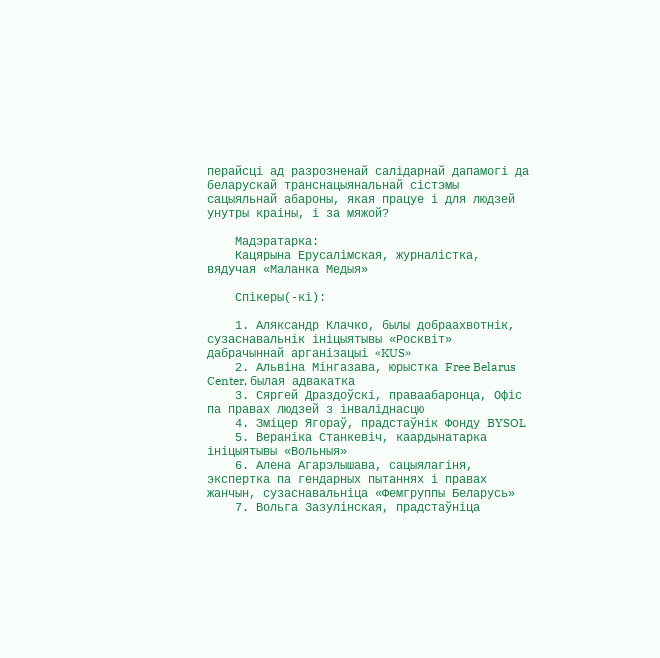перайсці ад разрозненай салідарнай дапамогі да беларускай транснацыянальнай сістэмы сацыяльнай абароны, якая працуе і для людзей унутры краіны, і за мяжой?

    Мадэратарка:
    Кацярына Ерусалімская, журналістка, вядучая «Маланка Медыя»

    Спікеры(-кі):

    1. Аляксандр Клачко, былы добраахвотнік, сузаснавальнік ініцыятывы «Росквіт» дабрачыннай арганізацыі «KUS»
    2. Альвіна Мінгазава, юрыстка Free Belarus Center, былая адвакатка
    3. Сяргей Драздоўскі, праваабаронца, Офіс па правах людзей з інваліднасцю
    4. Зміцер Ягораў, прадстаўнік Фонду BYSOL
    5. Вераніка Станкевіч, каардынатарка ініцыятывы «Вольныя»
    6. Алена Агарэлышава, сацыялагіня, экспертка па гендарных пытаннях і правах жанчын, сузаснавальніца «Фемгруппы Беларусь»
    7. Вольга Зазулінская, прадстаўніца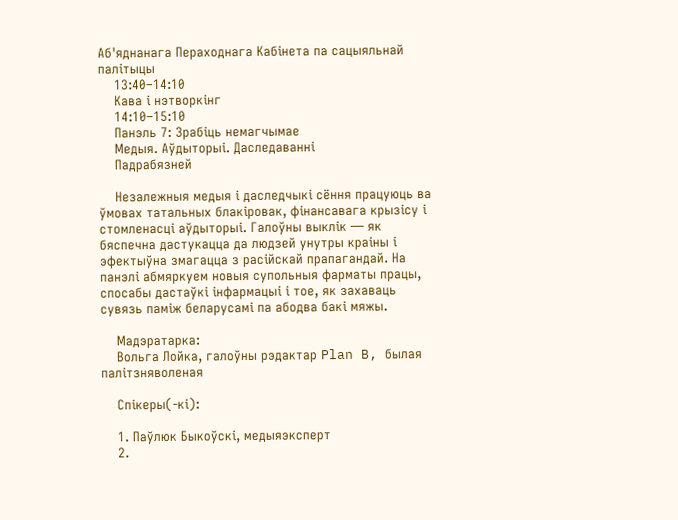Аб'яднанага Пераходнага Кабінета па сацыяльнай палітыцы
    13:40–14:10
    Кава і нэтворкінг
    14:10–15:10
    Панэль 7: Зрабіць немагчымае
    Медыя. Аўдыторыі. Даследаванні
    Падрабязней

    Незалежныя медыя і даследчыкі сёння працуюць ва ўмовах татальных блакіровак, фінансавага крызісу і стомленасці аўдыторыі. Галоўны выклік — як бяспечна дастукацца да людзей унутры краіны і эфектыўна змагацца з расійскай прапагандай. На панэлі абмяркуем новыя супольныя фарматы працы, спосабы дастаўкі інфармацыі і тое, як захаваць сувязь паміж беларусамі па абодва бакі мяжы.

    Мадэратарка:
    Вольга Лойка, галоўны рэдактар Plan B, былая палітзняволеная

    Спікеры(-кі):

    1. Паўлюк Быкоўскі, медыяэксперт
    2.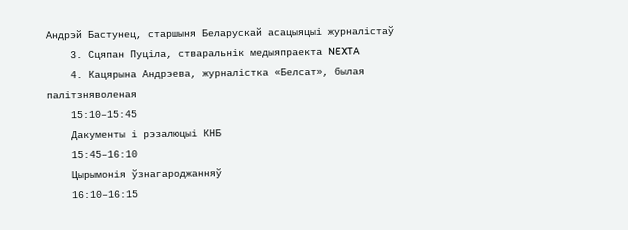Андрэй Бастунец, старшыня Беларускай асацыяцыі журналістаў
    3. Сцяпан Пуціла, стваральнік медыяпраекта NEXTA
    4. Кацярына Андрэева, журналістка «Белсат», былая палітзняволеная
    15:10–15:45
    Дакументы і рэзалюцыі КНБ
    15:45–16:10
    Цырымонія ўзнагароджанняў
    16:10–16:15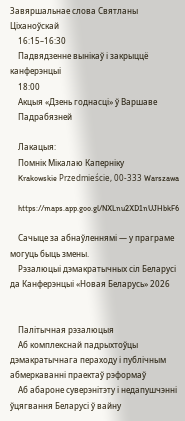Завяршальнае слова Святланы Ціханоўскай
    16:15–16:30
    Падвядзенне вынікаў і закрыццё канферэнцыі
    18:00
    Акцыя «Дзень годнасці» ў Варшаве
    Падрабязней

    Лакацыя:
    Помнік Мікалаю Каперніку
    Krakowskie Przedmieście, 00-333 Warszawa

    https://maps.app.goo.gl/NXLnu2XD1nUJHbkF6

    Сачыце за абнаўленнямі — у праграме могуць быць змены.
    Рэзалюцыі дэмакратычных сіл Беларусі да Канферэнцыі «Новая Беларусь» 2026


    Палітычная рэзалюцыя
    Аб комплекснай падрыхтоўцы дэмакратычнага пераходу і публічным абмеркаванні праектаў рэформаў
    Аб абароне суверэнітэту і недапушчэнні ўцягвання Беларусі ў вайну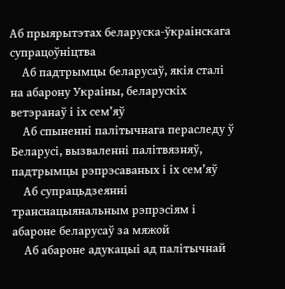Аб прыярытэтах беларуска-ўкраінскага супрацоўніцтва
    Аб падтрымцы беларусаў, якія сталі на абарону Украіны, беларускіх ветэранаў і іх сем’яў
    Аб спыненні палітычнага пераследу ў Беларусі, вызваленні палітвязняў, падтрымцы рэпрэсаваных і іх сем’яў
    Аб супрацьдзеянні транснацыянальным рэпрэсіям і абароне беларусаў за мяжой
    Аб абароне адукацыі ад палітычнай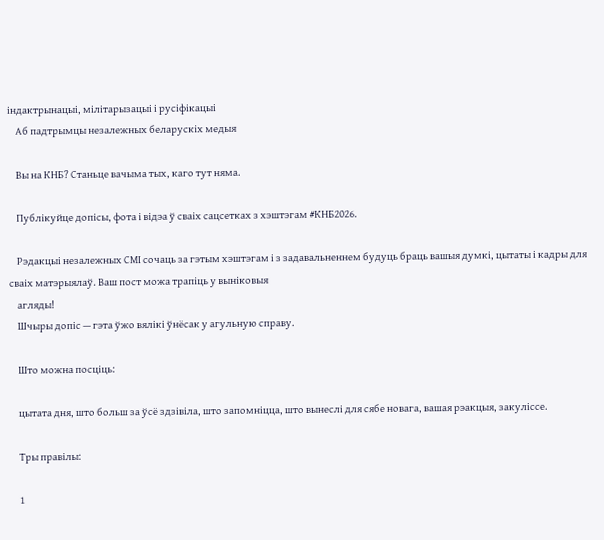індактрынацыі, мілітарызацыі і русіфікацыі
    Аб падтрымцы незалежных беларускіх медыя

    Вы на КНБ? Станьце вачыма тых, каго тут няма.

    Публікуйце допісы, фота і відэа ў сваіх сацсетках з хэштэгам #КНБ2026.

    Рэдакцыі незалежных СМІ сочаць за гэтым хэштэгам і з задавальненнем будуць браць вашыя думкі, цытаты і кадры для сваіх матэрыялаў. Ваш пост можа трапіць у выніковыя
    агляды!
    Шчыры допіс — гэта ўжо вялікі ўнёсак у агульную справу.

    Што можна посціць:

    цытата дня, што больш за ўсё здзівіла, што запомніцца, што вынеслі для сябе новага, вашая рэакцыя, закуліссе.

    Тры правілы:

    1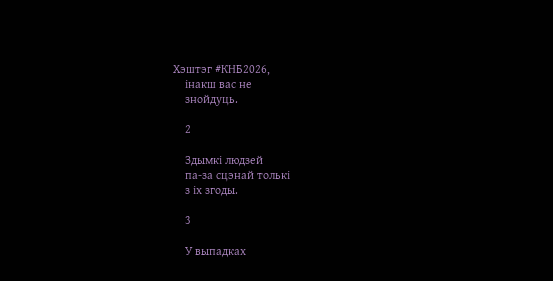Хэштэг #КНБ2026,
    інакш вас не
    знойдуць.

    2

    Здымкі людзей
    па-за сцэнай толькі
    з іх згоды.

    3

    У выпадках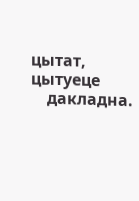цытат, цытуеце
    дакладна.